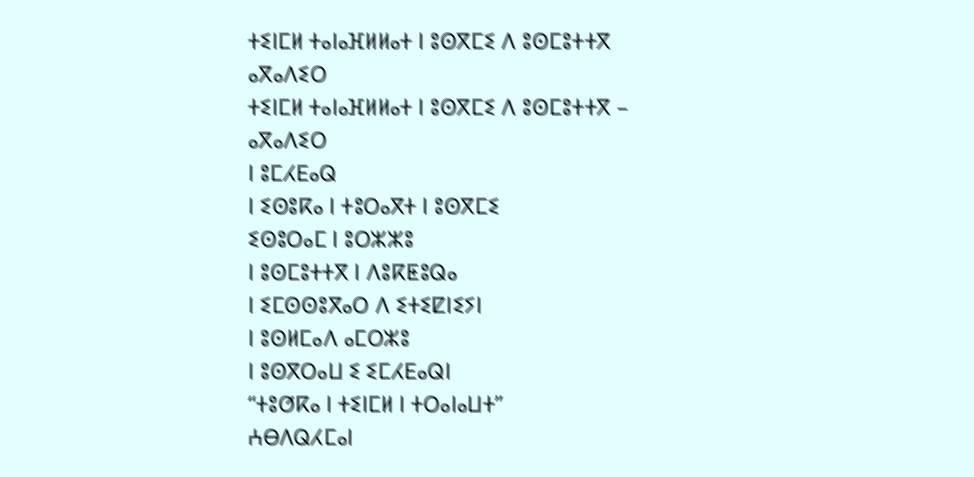ⵜⵉⵏⵎⵍ ⵜⴰⵏⴰⴼⵍⵍⴰⵜ ⵏ ⵓⵙⴳⵎⵉ ⴷ ⵓⵙⵎⵓⵜⵜⴳ ⴰⴳⴰⴷⵉⵔ
ⵜⵉⵏⵎⵍ ⵜⴰⵏⴰⴼⵍⵍⴰⵜ ⵏ ⵓⵙⴳⵎⵉ ⴷ ⵓⵙⵎⵓⵜⵜⴳ – ⴰⴳⴰⴷⵉⵔ
ⵏ ⵓⵎⵃⴹⴰⵕ
ⵏ ⵉⵙⵓⴽⴰ ⵏ ⵜⵓⵔⴰⴳⵜ ⵏ ⵓⵙⴳⵎⵉ
ⵉⵙⵓⵔⴰⵎ ⵏ ⵓⵔⵣⵣⵓ
ⵏ ⵓⵙⵎⵓⵜⵜⴳ ⵏ ⴷⵓⴽⵟⵓⵕⴰ
ⵏ ⵉⵎⵙⵙⵓⴳⴰⵔ ⴷ ⵉⵜⵉⵇⵏⵉⵢⵏ
ⵏ ⵓⵙⵍⵎⴰⴷ ⴰⵎⵔⵣⵓ
ⵏ ⵓⵙⴳⵔⴰⵡ ⵉ ⵉⵎⵃⴹⴰⵕⵏ
“ⵜⵓⵚⴽⴰ ⵏ ⵜⵉⵏⵎⵍ ⵏ ⵜⵔⴰⵏⴰⵡⵜ”
ⵄⴱⴷⵕⵃⵎⴰⵏ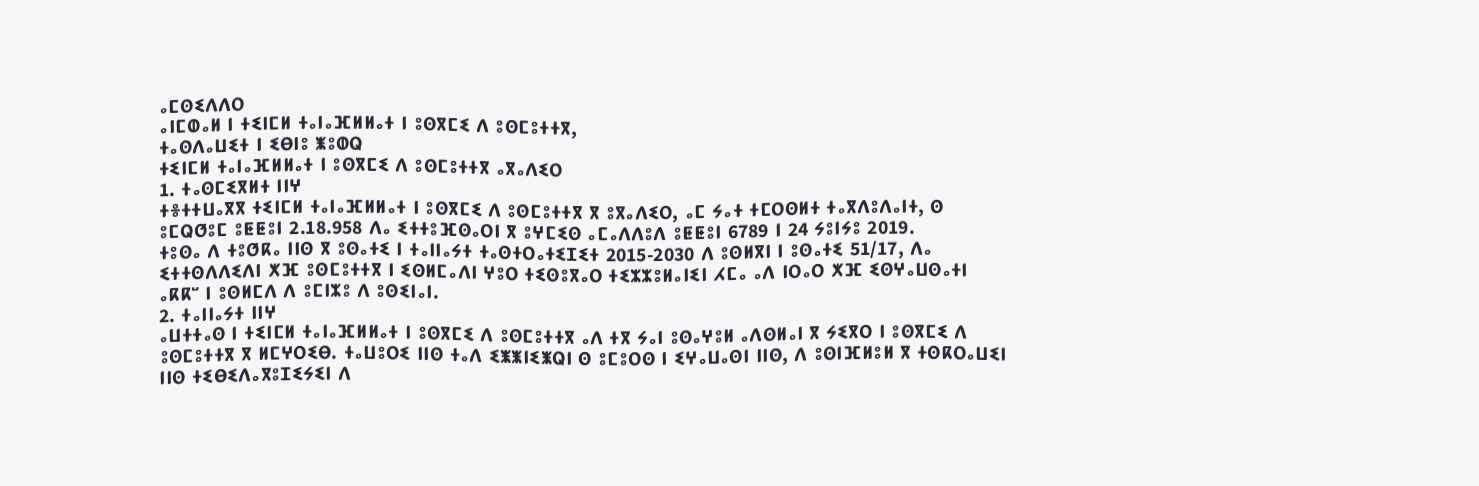ⴰⵎⵙⵉⴷⴷⵔ
ⴰⵏⵎⵀⴰⵍ ⵏ ⵜⵉⵏⵎⵍ ⵜⴰⵏⴰⴼⵍⵍⴰⵜ ⵏ ⵓⵙⴳⵎⵉ ⴷ ⵓⵙⵎⵓⵜⵜⴳ,
ⵜⴰⵙⴷⴰⵡⵉⵜ ⵏ ⵉⴱⵏⵓ ⵥⵓⵀⵕ
ⵜⵉⵏⵎⵍ ⵜⴰⵏⴰⴼⵍⵍⴰⵜ ⵏ ⵓⵙⴳⵎⵉ ⴷ ⵓⵙⵎⵓⵜⵜⴳ ⴰⴳⴰⴷⵉⵔ
1. ⵜⴰⵙⵎⵉⴳⵍⵜ ⵏⵏⵖ
ⵜⴻⵜⵜⵡⴰⴳⴳ ⵜⵉⵏⵎⵍ ⵜⴰⵏⴰⴼⵍⵍⴰⵜ ⵏ ⵓⵙⴳⵎⵉ ⴷ ⵓⵙⵎⵓⵜⵜⴳ ⴳ ⵓⴳⴰⴷⵉⵔ, ⴰⵎ ⵢⴰⵜ ⵜⵎⵔⵙⵍⵜ ⵜⴰⴳⴷⵓⴷⴰⵏⵜ, ⵙ ⵓⵎⵕⵚⵓⵎ ⵓⵟⵟⵓⵏ 2.18.958 ⴷⴰ ⵉⵜⵜⵓⴼⵙⴰⵔⵏ ⴳ ⵓⵖⵎⵉⵙ ⴰⵎⴰⴷⴷⵓⴷ ⵓⵟⵟⵓⵏ 6789 ⵏ 24 ⵢⵓⵏⵢⵓ 2019.
ⵜⵓⵙⴰ ⴷ ⵜⵓⵚⴽⴰ ⵏⵏⵙ ⴳ ⵓⵙⴰⵜⵉ ⵏ ⵜⴰⵏⵏⴰⵢⵜ ⵜⴰⵙⵜⵔⴰⵜⵉⵊⵉⵜ 2015-2030 ⴷ ⵓⵙⵍⴳⵏ ⵏ ⵓⵙⴰⵜⵉ 51/17, ⴷⴰ ⵉⵜⵜⵙⴷⴷⵉⴷⵏ ⵅⴼ ⵓⵙⵎⵓⵜⵜⴳ ⵏ ⵉⵙⵍⵎⴰⴷⵏ ⵖⵓⵔ ⵜⵉⵙⵓⴳⴰⵔ ⵜⵉⵣⵣⵓⵍⴰⵏⵉⵏ ⵃⵎⴰ ⴰⴷ ⵏⵔⴰⵔ ⵅⴼ ⵉⵙⵖⴰⵡⵙⴰⵜⵏ ⴰⴽⴽⵯ ⵏ ⵓⵙⵍⵎⴷ ⴷ ⵓⵎⵏⵣⵓ ⴷ ⵓⵙⵉⵏⴰⵏ.
2. ⵜⴰⵏⵏⴰⵢⵜ ⵏⵏⵖ
ⴰⵡⵜⵜⴰⵙ ⵏ ⵜⵉⵏⵎⵍ ⵜⴰⵏⴰⴼⵍⵍⴰⵜ ⵏ ⵓⵙⴳⵎⵉ ⴷ ⵓⵙⵎⵓⵜⵜⴳ ⴰⴷ ⵜⴳ ⵢⴰⵏ ⵓⵙⴰⵖⵓⵍ ⴰⴷⵙⵍⴰⵏ ⴳ ⵢⵉⴳⵔ ⵏ ⵓⵙⴳⵎⵉ ⴷ ⵓⵙⵎⵓⵜⵜⴳ ⴳ ⵍⵎⵖⵔⵉⴱ. ⵜⴰⵡⵓⵔⵉ ⵏⵏⵙ ⵜⴰⴷ ⵉⵥⵥⵏⵉⵥⵕⵏ ⵙ ⵓⵎⵓⵔⵙ ⵏ ⵉⵖⴰⵡⴰⵙⵏ ⵏⵏⵙ, ⴷ ⵓⵙⵏⴼⵍⵓⵍ ⴳ ⵜⵙⴽⵔⴰⵡⵉⵏ ⵏⵏⵙ ⵜⵉⴱⵉⴷⴰⴳⵓⵊⵉⵢⵉⵏ ⴷ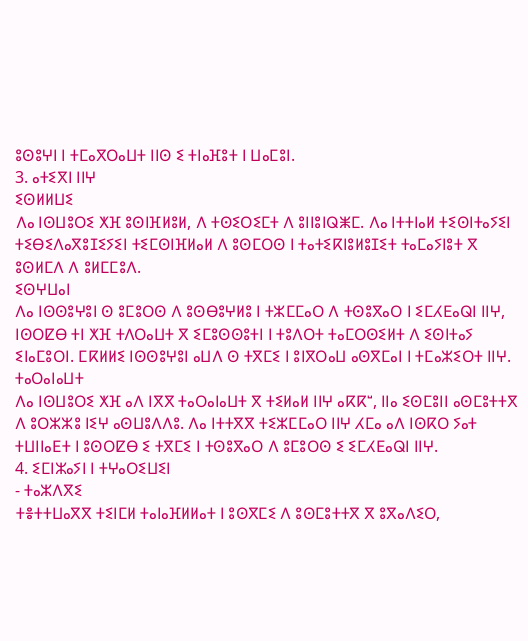ⵓⵙⵓⵖⵏ ⵏ ⵜⵎⴰⴳⵔⴰⵡⵜ ⵏⵏⵙ ⵉ ⵜⵏⴰⴼⵓⵜ ⵏ ⵡⴰⵎⵓⵏ.
3. ⴰⵜⵉⴳⵏ ⵏⵏⵖ
ⵉⵙⵍⵍⵡⵉ
ⴷⴰ ⵏⵙⵡⵓⵔⵉ ⵅⴼ ⵓⵙⵏⴼⵍⵓⵍ, ⴷ ⵜⵙⵉⵔⵉⵎⵜ ⴷ ⵓⵏⵏⵓⵏⵕⵥⵎ. ⴷⴰ ⵏⵜⵜⵏⴰⵍ ⵜⵉⵙⵏⵜⴰⵢⵉⵏ ⵜⵉⴱⵉⴷⴰⴳⵓⵊⵉⵢⵉⵏ ⵜⵉⵎⵙⵏⴼⵍⴰⵍ ⴷ ⵓⵙⵎⵔⵙ ⵏ ⵜⴰⵜⵉⴽⵏⵓⵍⵓⵊⵉⵜ ⵜⴰⵎⴰⵢⵏⵓⵜ ⴳ ⵓⵙⵍⵎⴷ ⴷ ⵓⵍⵎⵎⵓⴷ.
ⵉⵙⵖⵡⴰⵏ
ⴷⴰ ⵏⵙⵙⵓⵖⵓⵏ ⵙ ⵓⵎⵓⵔⵙ ⴷ ⵓⵙⴱⵓⵖⵍⵓ ⵏ ⵜⵣⵎⵎⴰⵔ ⴷ ⵜⵙⵓⴳⴰⵔ ⵏ ⵉⵎⵃⴹⴰⵕⵏ ⵏⵏⵖ, ⵏⵙⵔⵇⴱ ⵜⵏ ⵅⴼ ⵜⴷⵔⴰⵡⵜ ⴳ ⵉⵎⵓⵙⵙⵓⵜⵏ ⵏ ⵜⵓⴷⵔⵜ ⵜⴰⵎⵔⵙⵉⵍⵜ ⴷ ⵉⵙⵏⵜⴰⵢ ⵉⵏⴰⵎⵓⵔⵏ. ⵎⴽⵍⵍⵉ ⵏⵙⵙⵓⵖⵓⵏ ⴰⵡⴷ ⵙ ⵜⴳⵎⵉ ⵏ ⵓⵏⴳⵔⴰⵡ ⴰⵙⴳⵎⴰⵏ ⵏ ⵜⵎⴰⵣⵉⵔⵜ ⵏⵏⵖ.
ⵜⴰⵔⴰⵏⴰⵡⵜ
ⴷⴰ ⵏⵙⵡⵓⵔⵉ ⵅⴼ ⴰⴷ ⵏⴳⴳ ⵜⴰⵔⴰⵏⴰⵡⵜ ⴳ ⵜⵉⵍⴰⵍ ⵏⵏⵖ ⴰⴽⴽⵯ, ⵏⵏⴰ ⵉⵙⵎⵓⵏⵏ ⴰⵙⵎⵓⵜⵜⴳ ⴷ ⵓⵔⵣⵣⵓ ⵏⵉⵖ ⴰⵙⵡⵓⴷⴷⵓ. ⴷⴰ ⵏⵜⵜⴳⴳ ⵜⵉⵣⵎⵎⴰⵔ ⵏⵏⵖ ⵃⵎⴰ ⴰⴷ ⵏⵙⴽⵔ ⵢⴰⵜ ⵜⵡⵏⵏⴰⴹⵜ ⵏ ⵓⵙⵔⵇⴱ ⵉ ⵜⴳⵎⵉ ⵏ ⵜⵙⵓⴳⴰⵔ ⴷ ⵓⵎⵓⵔⵙ ⵉ ⵉⵎⵃⴹⴰⵕⵏ ⵏⵏⵖ.
4. ⵉⵎⵏⵣⴰⵢⵏ ⵏ ⵜⵖⴰⵔⵉⵡⵉⵏ
- ⵜⴰⵣⴷⴳⵉ
ⵜⴻⵜⵜⵡⴰⴳⴳ ⵜⵉⵏⵎⵍ ⵜⴰⵏⴰⴼⵍⵍⴰⵜ ⵏ ⵓⵙⴳⵎⵉ ⴷ ⵓⵙⵎⵓⵜⵜⴳ ⴳ ⵓⴳⴰⴷⵉⵔ,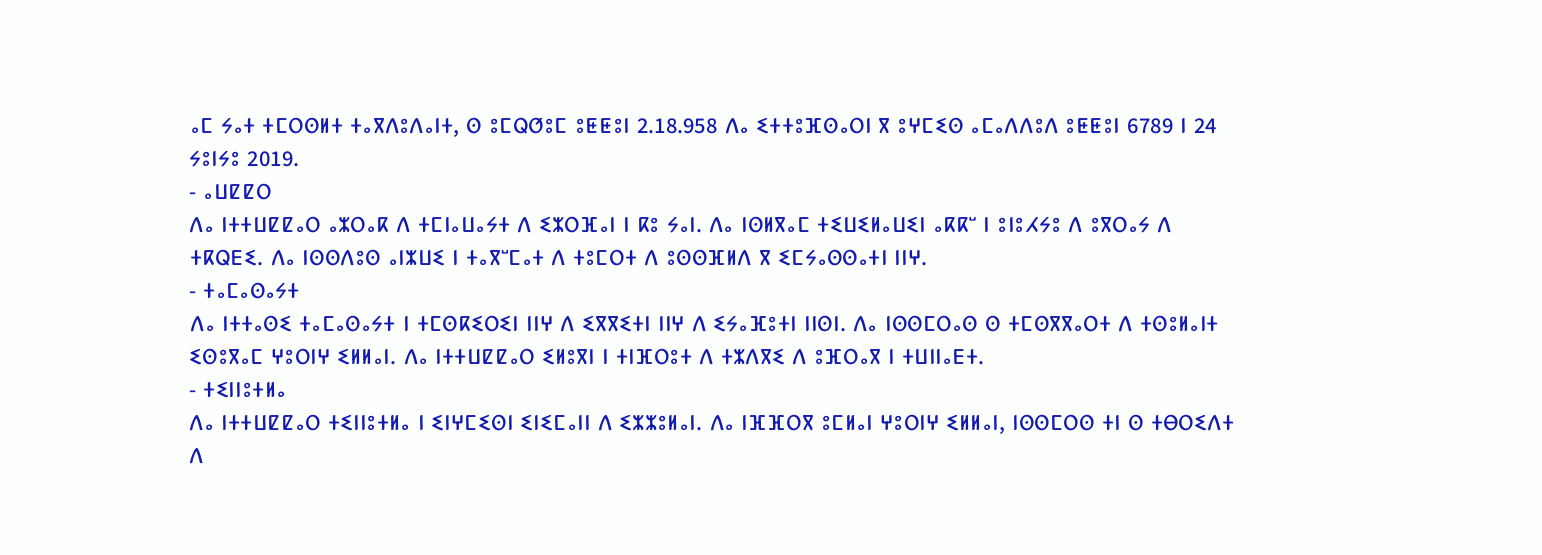ⴰⵎ ⵢⴰⵜ ⵜⵎⵔⵙⵍⵜ ⵜⴰⴳⴷⵓⴷⴰⵏⵜ, ⵙ ⵓⵎⵕⵚⵓⵎ ⵓⵟⵟⵓⵏ 2.18.958 ⴷⴰ ⵉⵜⵜⵓⴼⵙⴰⵔⵏ ⴳ ⵓⵖⵎⵉⵙ ⴰⵎⴰⴷⴷⵓⴷ ⵓⵟⵟⵓⵏ 6789 ⵏ 24 ⵢⵓⵏⵢⵓ 2019.
- ⴰⵡⵇⵇⵔ
ⴷⴰ ⵏⵜⵜⵡⵇⵇⴰⵔ ⴰⵣⵔⴰⴽ ⴷ ⵜⵎⵏⴰⵡⴰⵢⵜ ⴷ ⵉⵣⵔⴼⴰⵏ ⵏ ⴽⵓ ⵢⴰⵏ. ⴷⴰ ⵏⵙⵍⴳⴰⵎ ⵜⵉⵡⵉⵍⴰⵡⵉⵏ ⴰⴽⴽⵯ ⵏ ⵓⵏⵓⵃⵢⵓ ⴷ ⵓⴳⵔⴰⵢ ⴷ ⵜⴽⵕⴹⵉ. ⴷⴰ ⵏⵙⵙⴷⵓⵙ ⴰⵏⵣⵡⵉ ⵏ ⵜⴰⴳⵯⵎⴰⵜ ⴷ ⵜⵓⵎⵔⵜ ⴷ ⵓⵙⵙⴼⵍⴷ ⴳ ⵉⵎⵢⴰⵙⵙⴰⵜⵏ ⵏⵏⵖ.
- ⵜⴰⵎⴰⵙⴰⵢⵜ
ⴷⴰ ⵏⵜⵜⴰⵙⵉ ⵜⴰⵎⴰⵙⴰⵢⵜ ⵏ ⵜⵎⵙⴽⵉⵔⵉⵏ ⵏⵏⵖ ⴷ ⵉⴳⴳⵉⵜⵏ ⵏⵏⵖ ⴷ ⵉⵢⴰⴼⵓⵜⵏ ⵏⵏⵙⵏ. ⴷⴰ ⵏⵙⵙⵎⵔⴰⵙ ⵙ ⵜⵎⵙⴳⴳⴰⵔⵜ ⴷ ⵜⵙⵓⵍⴰⵏⵜ ⵉⵙⵓⴳⴰⵎ ⵖⵓⵔⵏⵖ ⵉⵍⵍⴰⵏ. ⴷⴰ ⵏⵜⵜⵡⵇⵇⴰⵔ ⵉⵍⵓⴳⵏ ⵏ ⵜⵏⴼⵔⵓⵜ ⴷ ⵜⵣⴷⴳⵉ ⴷ ⵓⴼⵔⴰⴳ ⵏ ⵜⵡⵏⵏⴰⴹⵜ.
- ⵜⵉⵏⵏⵓⵜⵍⴰ
ⴷⴰ ⵏⵜⵜⵡⵇⵇⴰⵔ ⵜⵉⵏⵏⵓⵜⵍⴰ ⵏ ⵉⵏⵖⵎⵉⵙⵏ ⵉⵏⵉⵎⴰⵏⵏ ⴷ ⵉⵣⵣⵓⵍⴰⵏ. ⴷⴰ ⵏⴼⴼⵔⴳ ⵓⵎⵍⴰⵏ ⵖⵓⵔⵏⵖ ⵉⵍⵍⴰⵏ, ⵏⵙⵙⵎⵔⵙ ⵜⵏ ⵙ ⵜⴱⵔⵉⴷⵜ ⴷ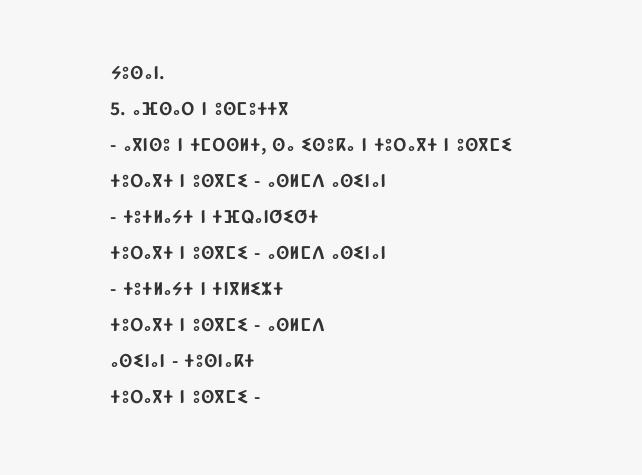ⵢⵓⵙⴰⵏ.
5. ⴰⴼⵙⴰⵔ ⵏ ⵓⵙⵎⵓⵜⵜⴳ
- ⴰⴳⵏⵙⵓ ⵏ ⵜⵎⵔⵙⵍⵜ, ⵙⴰ ⵉⵙⵓⴽⴰ ⵏ ⵜⵓⵔⴰⴳⵜ ⵏ ⵓⵙⴳⵎⵉ
ⵜⵓⵔⴰⴳⵜ ⵏ ⵓⵙⴳⵎⵉ - ⴰⵙⵍⵎⴷ ⴰⵙⵉⵏⴰⵏ
- ⵜⵓⵜⵍⴰⵢⵜ ⵏ ⵜⴼⵕⴰⵏⵚⵉⵚⵜ
ⵜⵓⵔⴰⴳⵜ ⵏ ⵓⵙⴳⵎⵉ - ⴰⵙⵍⵎⴷ ⴰⵙⵉⵏⴰⵏ
- ⵜⵓⵜⵍⴰⵢⵜ ⵏ ⵜⵏⴳⵍⵉⵣⵜ
ⵜⵓⵔⴰⴳⵜ ⵏ ⵓⵙⴳⵎⵉ - ⴰⵙⵍⵎⴷ
ⴰⵙⵉⵏⴰⵏ - ⵜⵓⵙⵏⴰⴽⵜ
ⵜⵓⵔⴰⴳⵜ ⵏ ⵓⵙⴳⵎⵉ -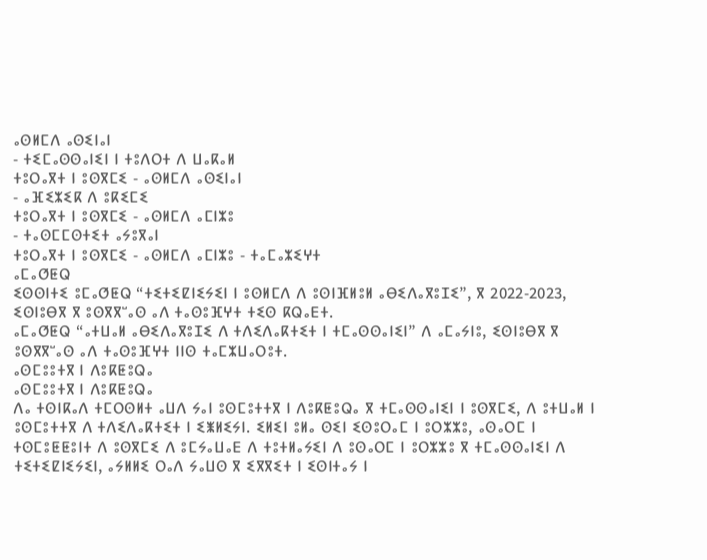ⴰⵙⵍⵎⴷ ⴰⵙⵉⵏⴰⵏ
- ⵜⵉⵎⴰⵙⵙⴰⵏⵉⵏ ⵏ ⵜⵓⴷⵔⵜ ⴷ ⵡⴰⴽⴰⵍ
ⵜⵓⵔⴰⴳⵜ ⵏ ⵓⵙⴳⵎⵉ - ⴰⵙⵍⵎⴷ ⴰⵙⵉⵏⴰⵏ
- ⴰⴼⵉⵣⵉⴽ ⴷ ⵓⴽⵉⵎⵉ
ⵜⵓⵔⴰⴳⵜ ⵏ ⵓⵙⴳⵎⵉ - ⴰⵙⵍⵎⴷ ⴰⵎⵏⵣⵓ
- ⵜⴰⵙⵎⵎⵙⵜⵉⵜ ⴰⵢⵓⴳⴰⵏ
ⵜⵓⵔⴰⴳⵜ ⵏ ⵓⵙⴳⵎⵉ - ⴰⵙⵍⵎⴷ ⴰⵎⵏⵣⵓ - ⵜⴰⵎⴰⵣⵉⵖⵜ
ⴰⵎⴰⵚⵟⵕ
ⵉⵙⵙⵏⵜⵉ ⵓⵎⴰⵚⵟⵕ “ⵜⵉⵜⵉⵇⵏⵉⵢⵉⵏ ⵏ ⵓⵙⵍⵎⴷ ⴷ ⵓⵙⵏⴼⵍⵓⵍ ⴰⴱⵉⴷⴰⴳⵓⵊⵉ”, ⴳ 2022-2023, ⵉⵙⵏⵓⴱⴳ ⴳ ⵓⵙⴳⴳⵯⴰⵙ ⴰⴷ ⵜⴰⵙⵓⴼⵖⵜ ⵜⵉⵙ ⴽⵕⴰⴹⵜ.
ⴰⵎⴰⵚⵟⵕ “ⴰⵜⵡⴰⵍ ⴰⴱⵉⴷⴰⴳⵓⵊⵉ ⴷ ⵜⴷⵉⴷⴰⴽⵜⵉⵜ ⵏ ⵜⵎⴰⵙⵙⴰⵏⵉⵏ” ⴷ ⴰⵎⴰⵢⵏⵓ, ⵉⵙⵏⵓⴱⴳ ⴳ ⵓⵙⴳⴳⵯⴰⵙ ⴰⴷ ⵜⴰⵙⵓⴼⵖⵜ ⵏⵏⵙ ⵜⴰⵎⵣⵡⴰⵔⵓⵜ.
ⴰⵙⵎⵓⵓⵜⴳ ⵏ ⴷⵓⴽⵟⵓⵕⴰ
ⴰⵙⵎⵓⵓⵜⴳ ⵏ ⴷⵓⴽⵟⵓⵕⴰ
ⴷⴰ ⵜⵙⵏⴽⴰⴷ ⵜⵎⵔⵙⵍⵜ ⴰⵡⴷ ⵢⴰⵏ ⵓⵙⵎⵓⵜⵜⴳ ⵏ ⴷⵓⴽⵟⵓⵕⴰ ⴳ ⵜⵎⴰⵙⵙⴰⵏⵉⵏ ⵏ ⵓⵙⴳⵎⵉ, ⴷ ⵓⵜⵡⴰⵍ ⵏ ⵓⵙⵎⵓⵜⵜⴳ ⴷ ⵜⴷⵉⴷⴰⴽⵜⵉⵜ ⵏ ⵉⵥⵍⵉⵢⵏ. ⵉⵍⵉⵏ ⵓⵍⴰ ⵙⵉⵏ ⵉⵙⵓⵔⴰⵎ ⵏ ⵓⵔⵣⵣⵓ, ⴰⵙⴰⵔⵎ ⵏ ⵜⵙⵎⵓⵟⵟⵓⵏⵜ ⴷ ⵓⵙⴳⵎⵉ ⴷ ⵓⵎⵢⴰⵡⴰⴹ ⴷ ⵜⵓⵜⵍⴰⵢⵉⵏ ⴷ ⵓⵙⴰⵔⵎ ⵏ ⵓⵔⵣⵣⵓ ⴳ ⵜⵎⴰⵙⵙⴰⵏⵉⵏ ⴷ ⵜⵉⵜⵉⵇⵏⵉⵢⵉⵏ, ⴰⵢⵍⵍⵉ ⵔⴰⴷ ⵢⴰⵡⵙ ⴳ ⵉⴳⴳⵉⵜ ⵏ ⵉⵙⵏⵜⴰⵢ ⵏ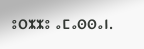ⵓⵔⵣⵣⵓ ⴰⵎⴰⵙⵙⴰⵏ.